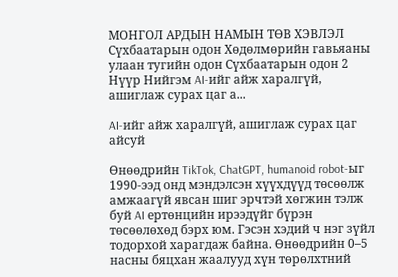МОНГОЛ АРДЫН НАМЫН ТӨВ ХЭВЛЭЛ
Сүхбаатарын одон Хөдөлмөрийн гавьяаны улаан тугийн одон Сүхбаатарын одон 2
Нүүр Нийгэм AI-ийг айж харалгүй, ашиглаж сурах цаг а...

AI-ийг айж харалгүй, ашиглаж сурах цаг айсуй

Өнөөдрийн TikTok, ChatGPT, humanoid robot-ыг 1990-ээд онд мэндэлсэн хүүхдүүд төсөөлж амжаагүй явсан шиг эрчтэй хөгжин тэлж буй AI ертөнцийн ирээдүйг бүрэн төсөөлөхөд бэрх юм. Гэсэн хэдий ч нэг зүйл тодорхой харагдаж байна. Өнөөдрийн 0–5 насны бяцхан жаалууд хүн төрөлхтний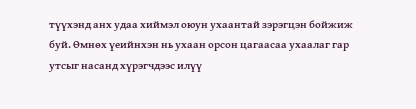түүхэнд анх удаа хиймэл оюун ухаантай зэрэгцэн бойжиж буй. Өмнөх үеийнхэн нь ухаан орсон цагаасаа ухаалаг гар утсыг насанд хүрэгчдээс илүү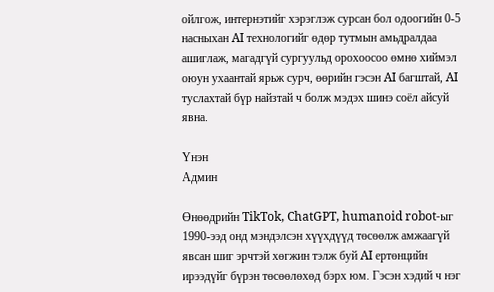ойлгож, интернэтийг хэрэглэж сурсан бол одоогийн 0-5 насныхан AI технологийг өдөр тутмын амьдралдаа ашиглаж, магадгүй сургуульд орохоосоо өмнө хиймэл оюун ухаантай ярьж сурч, өөрийн гэсэн AI багштай, AI туслахтай бүр найзтай ч болж мэдэх шинэ соёл айсуй явна.

Үнэн
Админ

Өнөөдрийн TikTok, ChatGPT, humanoid robot-ыг 1990-ээд онд мэндэлсэн хүүхдүүд төсөөлж амжаагүй явсан шиг эрчтэй хөгжин тэлж буй AI ертөнцийн ирээдүйг бүрэн төсөөлөхөд бэрх юм. Гэсэн хэдий ч нэг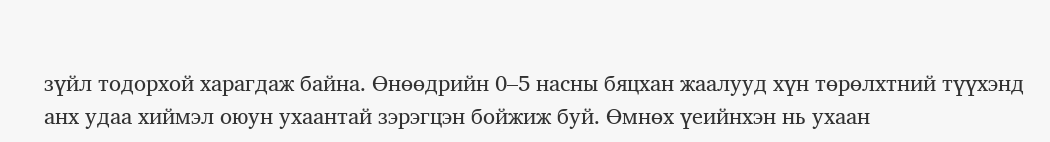зүйл тодорхой харагдаж байна. Өнөөдрийн 0–5 насны бяцхан жаалууд хүн төрөлхтний түүхэнд анх удаа хиймэл оюун ухаантай зэрэгцэн бойжиж буй. Өмнөх үеийнхэн нь ухаан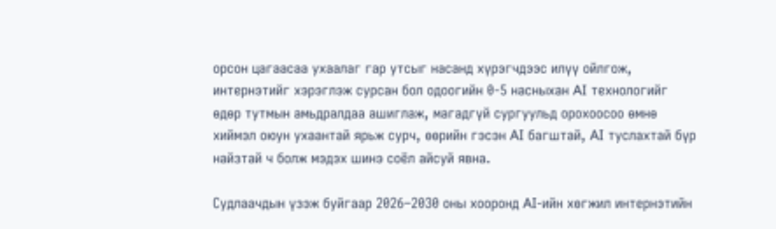орсон цагаасаа ухаалаг гар утсыг насанд хүрэгчдээс илүү ойлгож, интернэтийг хэрэглэж сурсан бол одоогийн 0-5 насныхан AI технологийг өдөр тутмын амьдралдаа ашиглаж, магадгүй сургуульд орохоосоо өмнө хиймэл оюун ухаантай ярьж сурч, өөрийн гэсэн AI багштай, AI туслахтай бүр найзтай ч болж мэдэх шинэ соёл айсуй явна.

Судлаачдын үзэж буйгаар 2026–2030 оны хооронд AI-ийн хөгжил интернэтийн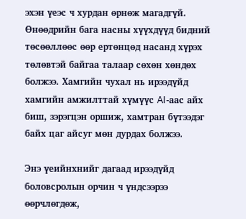эхэн үеэс ч хурдан өрнөж магадгүй. Өнөөдрийн бага насны хүүхдүүд бидний төсөөллөөс өөр ертөнцөд насанд хүрэх төлөвтэй байгаа талаар сөхөн хөндөх болжээ. Хамгийн чухал нь ирээдүйд хамгийн амжилттай хүмүүс AI-аас айх биш, зэрэгцэн оршиж, хамтран бүтээдэг байх цаг айсуг мөн дурдах болжээ.

Энэ үеийнхнийг дагаад ирээдүйд боловсролын орчин ч үндсээрээ өөрчлөгдөж,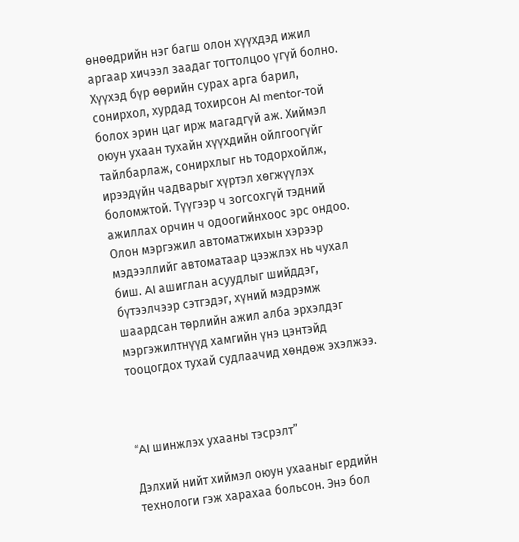өнөөдрийн нэг багш олон хүүхдэд ижил аргаар хичээл заадаг тогтолцоо үгүй болно. Хүүхэд бүр өөрийн сурах арга барил, сонирхол, хурдад тохирсон AI mentor-той болох эрин цаг ирж магадгүй аж. Хиймэл оюун ухаан тухайн хүүхдийн ойлгоогүйг тайлбарлаж, сонирхлыг нь тодорхойлж, ирээдүйн чадварыг хүртэл хөгжүүлэх боломжтой. Түүгээр ч зогсохгүй тэдний ажиллах орчин ч одоогийнхоос эрс ондоо. Олон мэргэжил автоматжихын хэрээр мэдээллийг автоматаар цээжлэх нь чухал биш. AI ашиглан асуудлыг шийддэг, бүтээлчээр сэтгэдэг, хүний мэдрэмж шаардсан төрлийн ажил алба эрхэлдэг мэргэжилтнүүд хамгийн үнэ цэнтэйд тооцогдох тухай судлаачид хөндөж эхэлжээ.



“AI шинжлэх ухааны тэсрэлт”

Дэлхий нийт хиймэл оюун ухааныг ердийн технологи гэж харахаа больсон. Энэ бол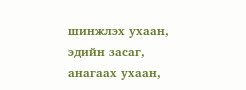шинжлэх ухаан, эдийн засаг, анагаах ухаан,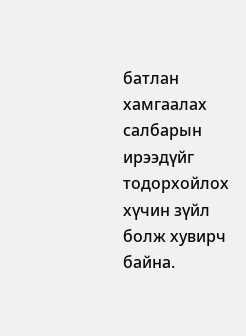батлан хамгаалах салбарын ирээдүйг тодорхойлох хүчин зүйл болж хувирч байна.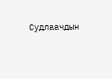Судлаачдын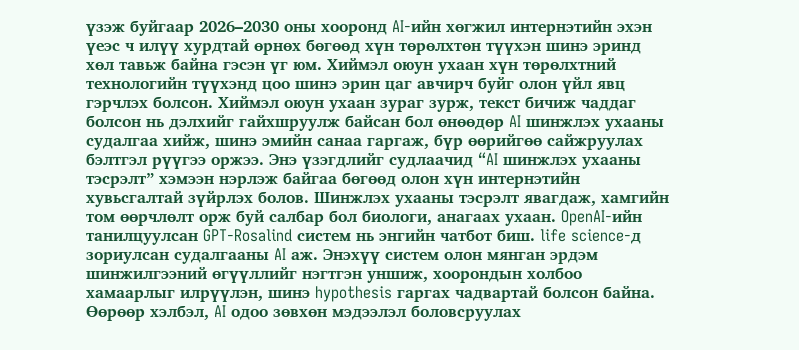үзэж буйгаар 2026–2030 оны хооронд AI-ийн хөгжил интернэтийн эхэн үеэс ч илүү хурдтай өрнөх бөгөөд хүн төрөлхтөн түүхэн шинэ эринд хөл тавьж байна гэсэн үг юм. Хиймэл оюун ухаан хүн төрөлхтний технологийн түүхэнд цоо шинэ эрин цаг авчирч буйг олон үйл явц гэрчлэх болсон. Хиймэл оюун ухаан зураг зурж, текст бичиж чаддаг болсон нь дэлхийг гайхшруулж байсан бол өнөөдөр AI шинжлэх ухааны судалгаа хийж, шинэ эмийн санаа гаргаж, бүр өөрийгөө сайжруулах бэлтгэл рүүгээ оржээ. Энэ үзэгдлийг судлаачид “AI шинжлэх ухааны тэсрэлт” хэмээн нэрлэж байгаа бөгөөд олон хүн интернэтийн хувьсгалтай зүйрлэх болов. Шинжлэх ухааны тэсрэлт явагдаж, хамгийн том өөрчлөлт орж буй салбар бол биологи, анагаах ухаан. OpenAI-ийн танилцуулсан GPT-Rosalind систем нь энгийн чатбот биш. life science-д зориулсан судалгааны AI аж. Энэхүү систем олон мянган эрдэм шинжилгээний өгүүллийг нэгтгэн уншиж, хоорондын холбоо хамаарлыг илрүүлэн, шинэ hypothesis гаргах чадвартай болсон байна. Өөрөөр хэлбэл, AI одоо зөвхөн мэдээлэл боловсруулах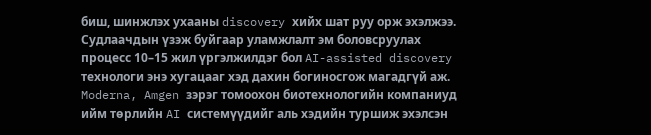биш, шинжлэх ухааны discovery хийх шат руу орж эхэлжээ. Судлаачдын үзэж буйгаар уламжлалт эм боловсруулах процесс 10–15 жил үргэлжилдэг бол AI-assisted discovery технологи энэ хугацааг хэд дахин богиносгож магадгүй аж. Moderna, Amgen зэрэг томоохон биотехнологийн компаниуд ийм төрлийн AI системүүдийг аль хэдийн туршиж эхэлсэн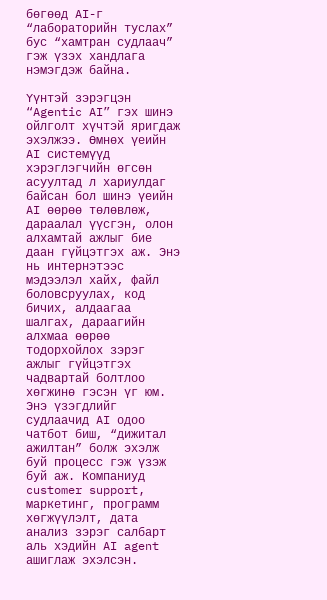бөгөөд AI-г “лабораторийн туслах” бус “хамтран судлаач” гэж үзэх хандлага нэмэгдэж байна.

Үүнтэй зэрэгцэн “Agentic AI” гэх шинэ ойлголт хүчтэй яригдаж эхэлжээ. Өмнөх үеийн AI системүүд хэрэглэгчийн өгсөн асуултад л хариулдаг байсан бол шинэ үеийн AI өөрөө төлөвлөж, дараалал үүсгэн, олон алхамтай ажлыг бие даан гүйцэтгэх аж. Энэ нь интернэтээс мэдээлэл хайх, файл боловсруулах, код бичих, алдаагаа шалгах, дараагийн алхмаа өөрөө тодорхойлох зэрэг ажлыг гүйцэтгэх чадвартай болтлоо хөгжинө гэсэн үг юм. Энэ үзэгдлийг судлаачид AI одоо чатбот биш, “дижитал ажилтан” болж эхэлж буй процесс гэж үзэж буй аж. Компаниуд customer support, маркетинг, программ хөгжүүлэлт, дата анализ зэрэг салбарт аль хэдийн AI agent ашиглаж эхэлсэн.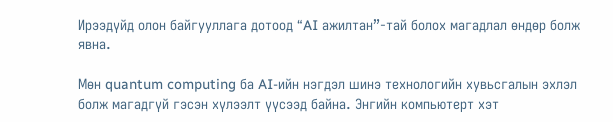Ирээдүйд олон байгууллага дотоод “AI ажилтан”-тай болох магадлал өндөр болж явна.

Мөн quantum computing ба AI-ийн нэгдэл шинэ технологийн хувьсгалын эхлэл болж магадгүй гэсэн хүлээлт үүсээд байна. Энгийн компьютерт хэт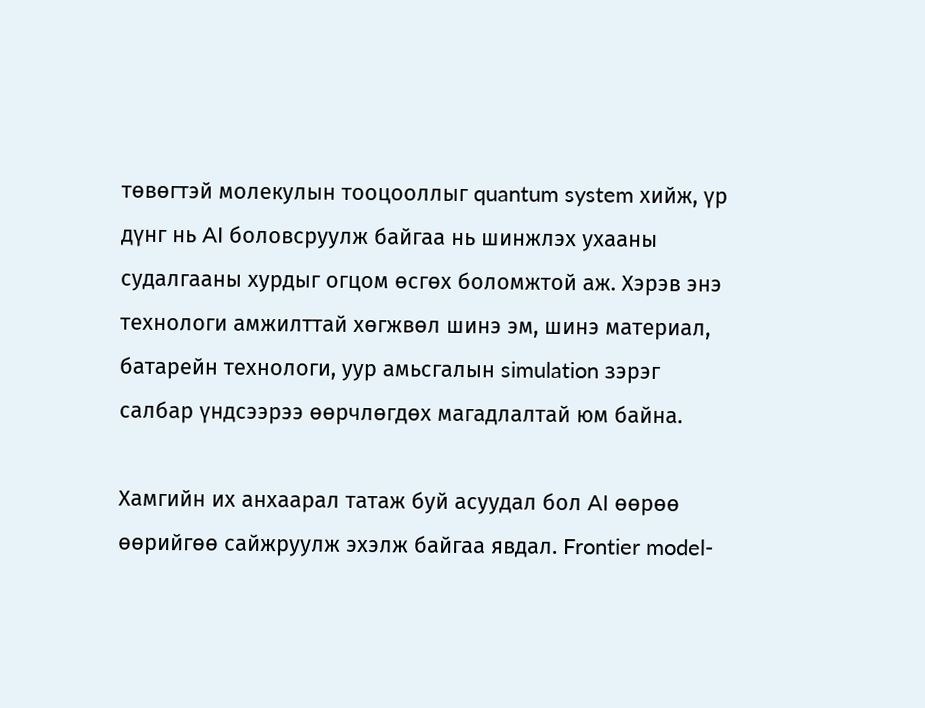төвөгтэй молекулын тооцооллыг quantum system хийж, үр дүнг нь AI боловсруулж байгаа нь шинжлэх ухааны судалгааны хурдыг огцом өсгөх боломжтой аж. Хэрэв энэ технологи амжилттай хөгжвөл шинэ эм, шинэ материал, батарейн технологи, уур амьсгалын simulation зэрэг салбар үндсээрээ өөрчлөгдөх магадлалтай юм байна.

Хамгийн их анхаарал татаж буй асуудал бол AI өөрөө өөрийгөө сайжруулж эхэлж байгаа явдал. Frontier model-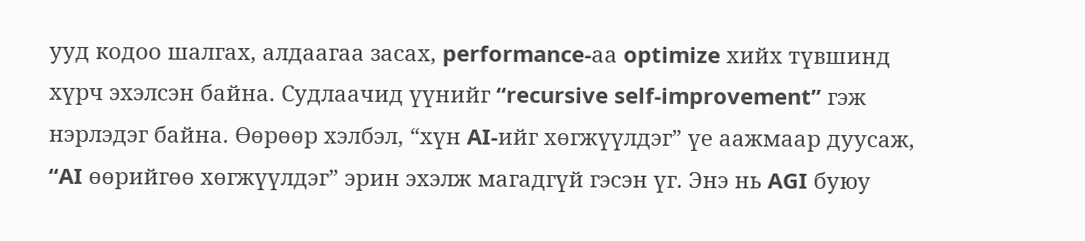ууд кодоо шалгах, алдаагаа засах, performance-аа optimize хийх түвшинд хүрч эхэлсэн байна. Судлаачид үүнийг “recursive self-improvement” гэж нэрлэдэг байна. Өөрөөр хэлбэл, “хүн AI-ийг хөгжүүлдэг” үе аажмаар дуусаж, “AI өөрийгөө хөгжүүлдэг” эрин эхэлж магадгүй гэсэн үг. Энэ нь AGI буюу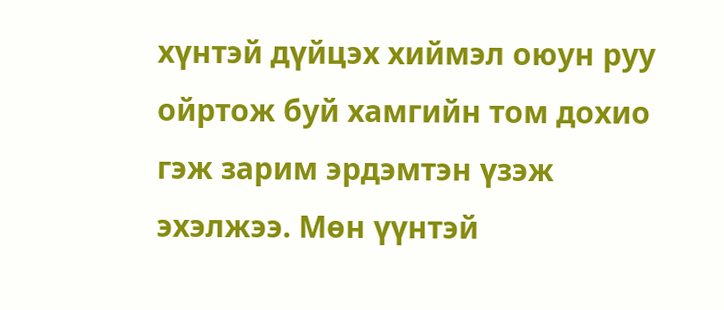хүнтэй дүйцэх хиймэл оюун руу ойртож буй хамгийн том дохио гэж зарим эрдэмтэн үзэж эхэлжээ. Мөн үүнтэй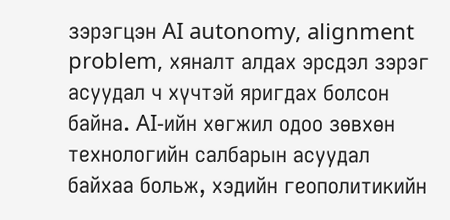зэрэгцэн AI autonomy, alignment problem, хяналт алдах эрсдэл зэрэг асуудал ч хүчтэй яригдах болсон байна. AI-ийн хөгжил одоо зөвхөн технологийн салбарын асуудал байхаа больж, хэдийн геополитикийн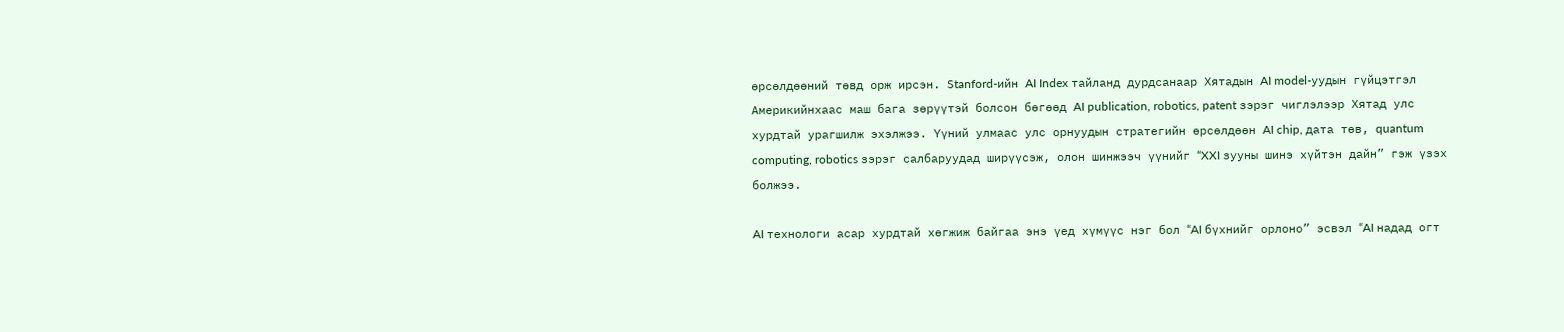өрсөлдөөний төвд орж ирсэн. Stanford-ийн AI Index тайланд дурдсанаар Хятадын AI model-уудын гүйцэтгэл Америкийнхаас маш бага зөрүүтэй болсон бөгөөд AI publication, robotics, patent зэрэг чиглэлээр Хятад улс хурдтай урагшилж эхэлжээ. Үүний улмаас улс орнуудын стратегийн өрсөлдөөн AI chip, дата төв, quantum computing, robotics зэрэг салбаруудад ширүүсэж, олон шинжээч үүнийг “XXI зууны шинэ хүйтэн дайн” гэж үзэх болжээ.

AI технологи асар хурдтай хөгжиж байгаа энэ үед хүмүүс нэг бол “AI бүхнийг орлоно” эсвэл “AI надад огт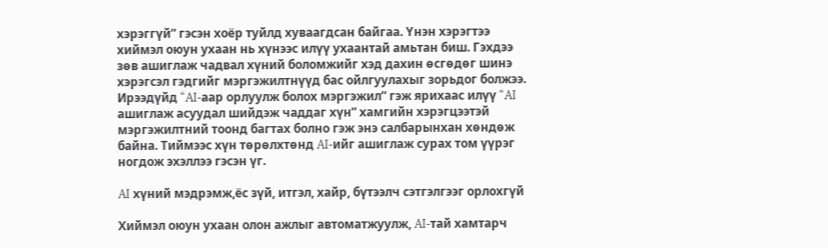хэрэггүй” гэсэн хоёр туйлд хуваагдсан байгаа. Үнэн хэрэгтээ хиймэл оюун ухаан нь хүнээс илүү ухаантай амьтан биш. Гэхдээ зөв ашиглаж чадвал хүний боломжийг хэд дахин өсгөдөг шинэ хэрэгсэл гэдгийг мэргэжилтнүүд бас ойлгуулахыг зорьдог болжээ. Ирээдүйд “AI-аар орлуулж болох мэргэжил” гэж ярихаас илүү “AI ашиглаж асуудал шийдэж чаддаг хүн” хамгийн хэрэгцээтэй мэргэжилтний тоонд багтах болно гэж энэ салбарынхан хөндөж байна. Тиймээс хүн төрөлхтөнд AI-ийг ашиглаж сурах том үүрэг ногдож эхэллээ гэсэн үг.

AI хүний мэдрэмж,ёс зүй, итгэл, хайр, бүтээлч сэтгэлгээг орлохгүй

Хиймэл оюун ухаан олон ажлыг автоматжуулж, AI-тай хамтарч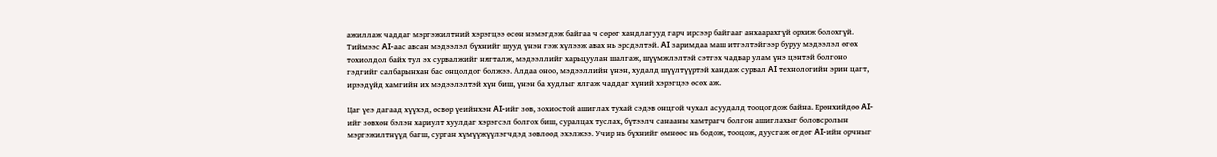ажиллаж чаддаг мэргэжилтний хэрэгцээ өсөн нэмэгдэж байгаа ч сөрөг хандлагууд гарч ирсээр байгааг анхаарахгүй орхиж болохгүй. Тиймээс AI-аас авсан мэдээлэл бүхнийг шууд үнэн гэж хүлээж авах нь эрсдэлтэй. AI заримдаа маш итгэлтэйгээр буруу мэдээлэл өгөх тохиолдол байх тул эх сурвалжийг нягталж, мэдээллийг харьцуулан шалгаж, шүүмжлэлтэй сэтгэх чадвар улам үнэ цэнтэй болгоно гэдгийг салбарынхан бас онцолдог болжээ. Алдаа оноо, мэдээллийн үнэн, худалд шүүлтүүртэй хандаж сурвал AI технологийн эрин цагт, ирээдүйд хамгийн их мэдээлэлтэй хүн биш, үнэн ба худлыг ялгаж чаддаг хүний хэрэгцээ өсөх аж.

Цаг үеэ дагаад хүүхэд, өсвөр үеийнхэн AI-ийг зөв, зохиостой ашиглах тухай сэдэв онцгой чухал асуудалд тооцогдож байна. Ерөнхийдөө AI-ийг зөвхөн бэлэн хариулт хуулдаг хэрэгсэл болгох биш, суралцах туслах, бүтээлч санааны хамтрагч болгон ашиглахыг боловсролын мэргэжилтнүүд багш, сурган хүмүүжүүлэгчдэд зөвлөөд эхэлжээ. Учир нь бүхнийг өмнөөс нь бодож, тооцож, дуусгаж өгдөг AI-ийн орчныг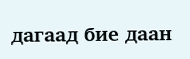дагаад бие даан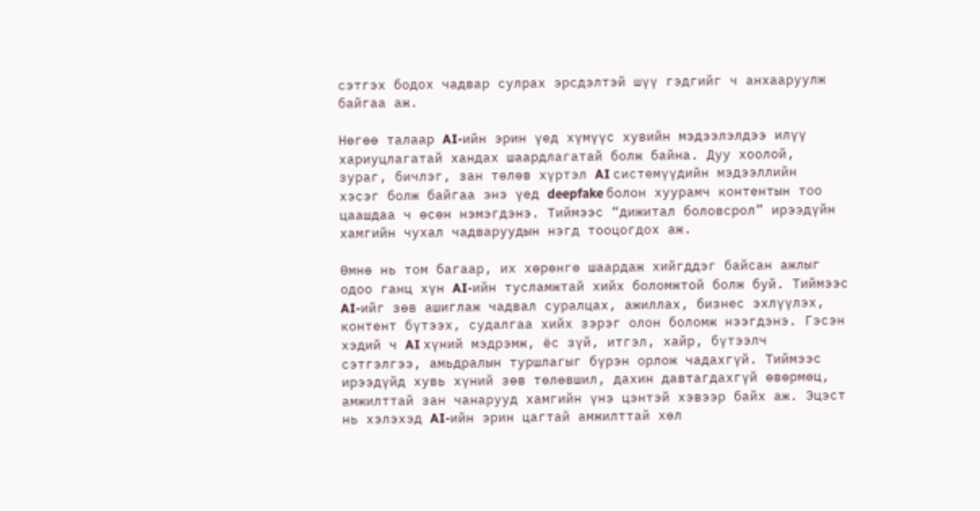сэтгэх бодох чадвар сулрах эрсдэлтэй шүү гэдгийг ч анхааруулж байгаа аж.

Нөгөө талаар AI-ийн эрин үед хүмүүс хувийн мэдээлэлдээ илүү хариуцлагатай хандах шаардлагатай болж байна. Дуу хоолой, зураг, бичлэг, зан төлөв хүртэл AI системүүдийн мэдээллийн хэсэг болж байгаа энэ үед deepfake болон хуурамч контентын тоо цаашдаа ч өсөн нэмэгдэнэ. Тиймээс “дижитал боловсрол” ирээдүйн хамгийн чухал чадваруудын нэгд тооцогдох аж.

Өмнө нь том багаар, их хөрөнгө шаардаж хийгддэг байсан ажлыг одоо ганц хүн AI-ийн тусламжтай хийх боломжтой болж буй. Тиймээс AI-ийг зөв ашиглаж чадвал суралцах, ажиллах, бизнес эхлүүлэх, контент бүтээх, судалгаа хийх зэрэг олон боломж нээгдэнэ. Гэсэн хэдий ч AI хүний мэдрэмж, ёс зүй, итгэл, хайр, бүтээлч сэтгэлгээ, амьдралын туршлагыг бүрэн орлож чадахгүй. Тиймээс ирээдүйд хувь хүний зөв төлөвшил, дахин давтагдахгүй өвөрмөц, амжилттай зан чанарууд хамгийн үнэ цэнтэй хэвээр байх аж. Эцэст нь хэлэхэд AI-ийн эрин цагтай амжилттай хөл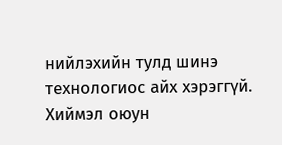нийлэхийн тулд шинэ технологиос айх хэрэггүй. Хиймэл оюун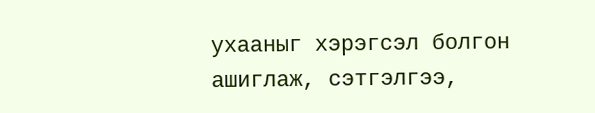ухааныг хэрэгсэл болгон ашиглаж, сэтгэлгээ,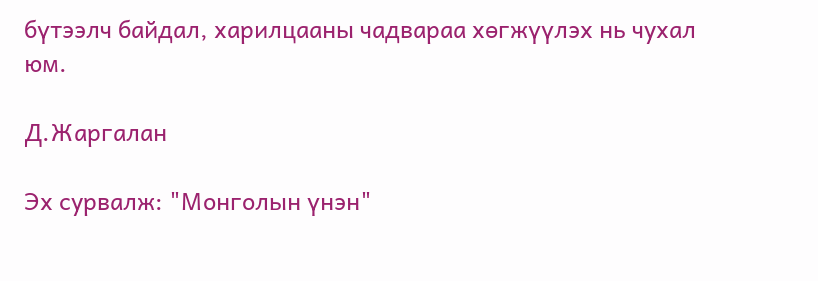бүтээлч байдал, харилцааны чадвараа хөгжүүлэх нь чухал юм.

Д.Жаргалан

Эх сурвалж: "Монголын үнэн"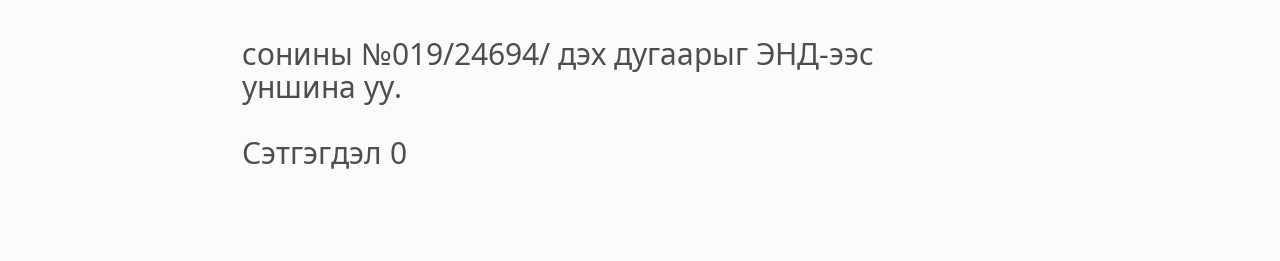сонины №019/24694/ дэх дугаарыг ЭНД-ээс уншина уу.

Сэтгэгдэл 0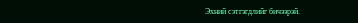Эхний сэтгэгдлийг бичээрэй.